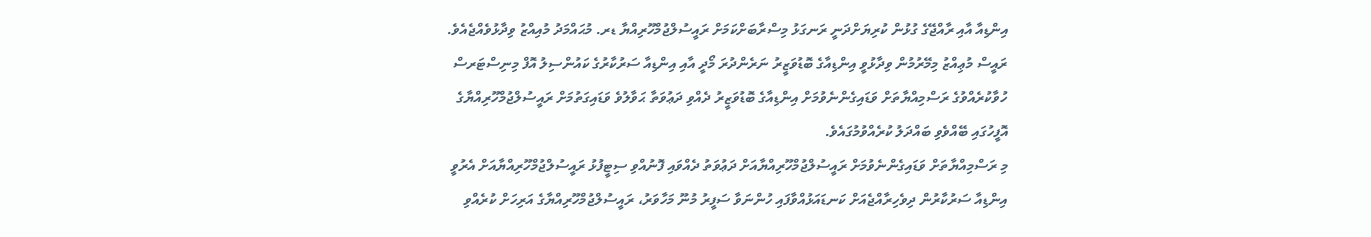އިންޑިއާ އާއި ރާއްޖޭގެ ގުޅުން ކުރިޔަށްދަނީ ރަނގަޅު މިސްރާބަށްކަމަށް ރައީސުލްޖުމްހޫރިއްޔާ ޑރ. މުޙައްމަދު މުއިއްޒު ވިދާޅުވެއްޖެއެވެ.
ރައީސް މުޢިއްޒު މިމޭރުމުން ވިދާޅުވީ އިންޑިއާގެ ބޮޑުވަޒީރު ނަރެންދުރަ މޯދީ އާއި އިންޑިއާ ސަރުކާރުގެ ކައުންސިލު އޮފް މިނިސްޓަރސް ހުވާކުރެއްވުގެ ރަސްމިއްޔާތަށް ވަޑައިގެންނެވުމަށް އިންޑިއާގެ ބޮޑުވަޒީރު ދެއްވި ދަޢުވަތާ ޙަވާލުވެ ވަޑައިގަތުމަށް ރައީސުލްޖުމްހޫރިއްޔާގެ އޮފީހުގައި ބޭއްވެވި ބައްދަލު ކުރެއްވުމުގައެވެ.
މި ރަސްމިއްޔާތަށް ވަޑައިގެންނެވުމަށް ރައީސުލްޖުމްހޫރިއްޔާއަށް ދަޢުވަތު ދެއްވައި ފޮނުއްވި ސިޓީފުޅު ރައީސުލްޖުމްހޫރިއްޔާއަށް އެރުވީ އިންޑިއާ ސަރުކާރުން ދިވެހިރާއްޖެއަށް ކަނޑައަޅުއްވާފައި ހުންނަވާ ސަފީރު މުނޫ މަހާވަރު، ރައީސުލްޖުމްހޫރިއްޔާގެ އަރިހަށް ކުރެއްވި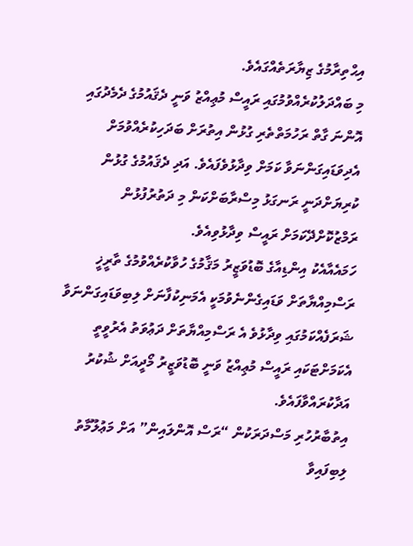އިޙްތިރާމުގެ ޒިޔާރަތެއްގައެވެ.
މި ބައްދަލުކުރެއްވުމުގައި ރައީސް މުޢިއްޒު ވަނީ ދެޤައުމުގެ ދެމެދުގައި އޮންނަ ގާތް ރަހުމަތްތެރި ގުޅުން އިތުރަށް ބަދަހިކުރެއްވުމަށް އެދިވަޑައިގަންނަވާ ކަމަށް ވިދާޅުވެފައެވެ. އަދި ދެޤައުމުގެ ގުޅުން ކުރިޔަށްދަނީ ރަނގަޅު މިސްރާބަށްކަން މި ދަތުރުފުޅުން ރަމްޒުކޮށްދޭކަމަށް ރައީސް ވިދާޅުވިއެވެ.
ހަމައެއާއެކު އިންޑިއާގެ ބޮޑުވަޒީރު މަޤާމުގެ ހުވާކުރެއްވުމުގެ ތާރީޚީ ރަސްމިއްޔާތަށް ވަޑައިގެންނެވުމަކީ އެމަނިކުފާނަށް ލިބިވަޑައިގަންނަވާ ޝަރަފެއްކަމުގައި ވިދާޅުވެ އެ ރަސްމިއްޔާތަށް ދަޢުވަތު އެރުވީތީ އެކަމަށްޓަކައި ރައީސް މުޢިއްޒު ވަނީ ބޮޑުވަޒީރު މޯދީއަށް ޝުކުރު އަދާކުރައްވާފައެވެ.
އިތުބާރުހުރި މަސްދަރަކުން “ރަސް އޮންލައިން” އަށް މަޢުލޫމާތު ލިބިފައިވާ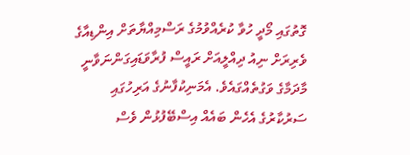ގޮތުގައި މޯދީ ހުވާ ކުރެއްވުމުގެ ރަސްމިއްޔާތަށް އިންޑިއާގެ ވެރިރަށް ނިއު ދިއްލީއަށް ރައީސް ފުރާވަޑައިގަންނަވާނީ މާދަމާގެ ވަގުތެއްގައެވެ. އެމަނިކުފާނުގެ އަރިހުގައި ސަރުކާރުގެ އެހެން ބައެއް އިސްބޭފުޅުން ވެސް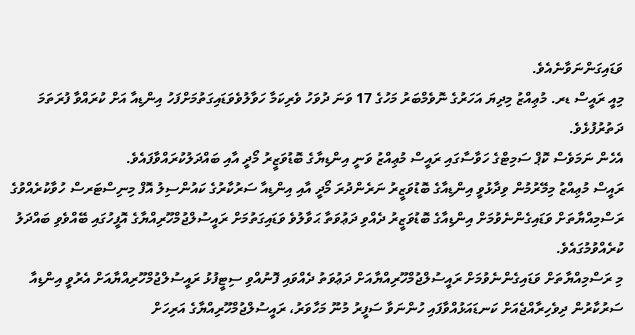ވަޑައިގަންނަވާނެއެވެ.
މިއީ ރައީސް ޑރ. މުޢިއްޒު މިދިޔަ އަހަރުގެ ނޮވެމްބަރު މަހުގެ 17 ވަނަ ދުވަހު ވެރިކަމާ ހަވާލުވެވަޑައިގަތުމަށްފަހު އިންޑިއާ އަށް ކުރައްވާ ފުރަތަމަ ދަތުރުފުޅެވެ.
އެހެން ނަމަވެސް ކޮޕް ސަމިޓްގެ ހަވާސާގައި ރައީސް މުޢިއްޒު ވަނީ އިންޑިޔާގެ ބޮޑުވަޒީރު މޯދީ އާއި ބައްދަލުކުރައްވާފައެވެ.
ރައީސް މުޢިއްޒު މިމޭރުމުން ވިދާޅުވީ އިންޑިއާގެ ބޮޑުވަޒީރު ނަރެންދުރަ މޯދީ އާއި އިންޑިއާ ސަރުކާރުގެ ކައުންސިލު އޮފް މިނިސްޓަރސް ހުވާކުރެއްވުގެ ރަސްމިއްޔާތަށް ވަޑައިގެންނެވުމަށް އިންޑިއާގެ ބޮޑުވަޒީރު ދެއްވި ދަޢުވަތާ ޙަވާލުވެ ވަޑައިގަތުމަށް ރައީސުލްޖުމްހޫރިއްޔާގެ އޮފީހުގައި ބޭއްވެވި ބައްދަލު ކުރެއްވުމުގައެވެ.
މި ރަސްމިއްޔާތަށް ވަޑައިގެންނެވުމަށް ރައީސުލްޖުމްހޫރިއްޔާއަށް ދަޢުވަތު ދެއްވައި ފޮނުއްވި ސިޓީފުޅު ރައީސުލްޖުމްހޫރިއްޔާއަށް އެރުވީ އިންޑިއާ ސަރުކާރުން ދިވެހިރާއްޖެއަށް ކަނޑައަޅުއްވާފައި ހުންނަވާ ސަފީރު މުނޫ މަހާވަރު، ރައީސުލްޖުމްހޫރިއްޔާގެ އަރިހަށް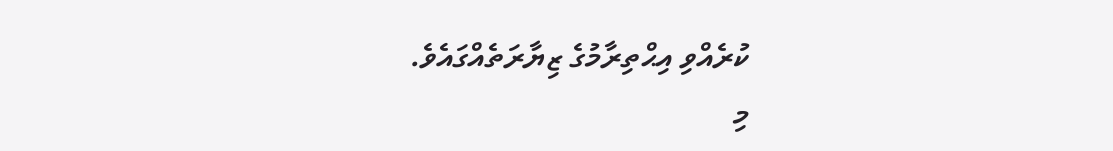ކުރެއްވި އިޙްތިރާމުގެ ޒިޔާރަތެއްގައެވެ.
މި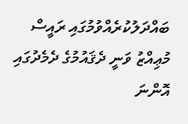ބައްދަލުކުރެއްވުމުގައި ރައީސް މުޢިއްޒު ވަނީ ދެޤައުމުގެ ދެމެދުގައި އޮންނަ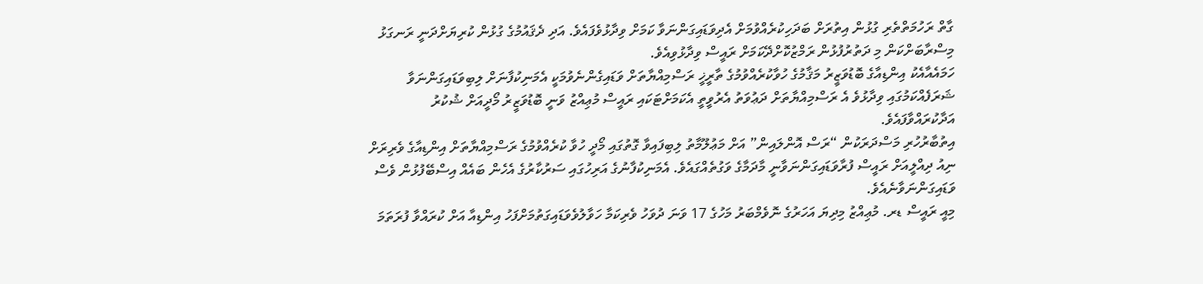ގާތް ރަހުމަތްތެރި ގުޅުން އިތުރަށް ބަދަހިކުރެއްވުމަށް އެދިވަޑައިގަންނަވާ ކަމަށް ވިދާޅުވެފައެވެ. އަދި ދެޤައުމުގެ ގުޅުން ކުރިޔަށްދަނީ ރަނގަޅު މިސްރާބަށްކަން މި ދަތުރުފުޅުން ރަމްޒުކޮށްދޭކަމަށް ރައީސް ވިދާޅުވިއެވެ.
ހަމައެއާއެކު އިންޑިއާގެ ބޮޑުވަޒީރު މަޤާމުގެ ހުވާކުރެއްވުމުގެ ތާރީޚީ ރަސްމިއްޔާތަށް ވަޑައިގެންނެވުމަކީ އެމަނިކުފާނަށް ލިބިވަޑައިގަންނަވާ ޝަރަފެއްކަމުގައި ވިދާޅުވެ އެ ރަސްމިއްޔާތަށް ދަޢުވަތު އެރުވީތީ އެކަމަށްޓަކައި ރައީސް މުޢިއްޒު ވަނީ ބޮޑުވަޒީރު މޯދީއަށް ޝުކުރު އަދާކުރައްވާފައެވެ.
އިތުބާރުހުރި މަސްދަރަކުން “ރަސް އޮންލައިން” އަށް މަޢުލޫމާތު ލިބިފައިވާ ގޮތުގައި މޯދީ ހުވާ ކުރެއްވުމުގެ ރަސްމިއްޔާތަށް އިންޑިއާގެ ވެރިރަށް ނިއު ދިއްލީއަށް ރައީސް ފުރާވަޑައިގަންނަވާނީ މާދަމާގެ ވަގުތެއްގައެވެ. އެމަނިކުފާނުގެ އަރިހުގައި ސަރުކާރުގެ އެހެން ބައެއް އިސްބޭފުޅުން ވެސް ވަޑައިގަންނަވާނެއެވެ.
މިއީ ރައީސް ޑރ. މުޢިއްޒު މިދިޔަ އަހަރުގެ ނޮވެމްބަރު މަހުގެ 17 ވަނަ ދުވަހު ވެރިކަމާ ހަވާލުވެވަޑައިގަތުމަށްފަހު އިންޑިއާ އަށް ކުރައްވާ ފުރަތަމަ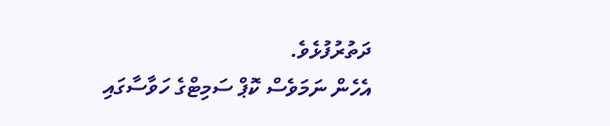ދަތުރުފުޅެވެ.
އެހެން ނަމަވެސް ކޮޕް ސަމިޓްގެ ހަވާސާގައި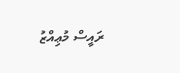ރައީސް މުޢިއްޒު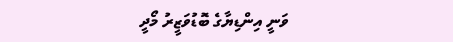ވަނީ އިންޑިޔާގެ ބޮޑުވަޒީރު މޯދީ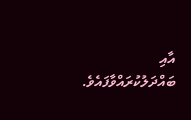އާއި ބައްދަލުކުރައްވާފައެވެ.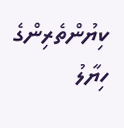ކިޔުންތެރިންގެ ހިޔާލު